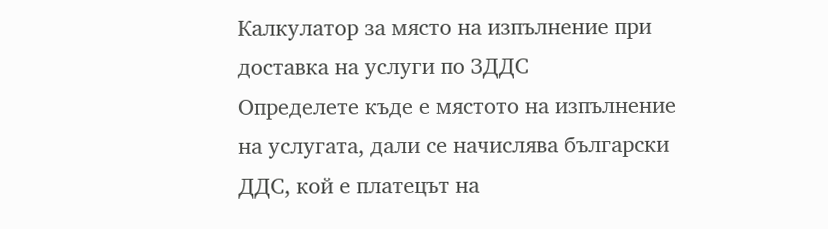Калкулатор за място на изпълнение при доставка на услуги по ЗДДС
Определете къде е мястото на изпълнение на услугата, дали се начислява български ДДС, кой е платецът на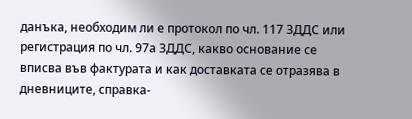данъка, необходим ли е протокол по чл. 117 ЗДДС или регистрация по чл. 97а ЗДДС, какво основание се вписва във фактурата и как доставката се отразява в дневниците, справка-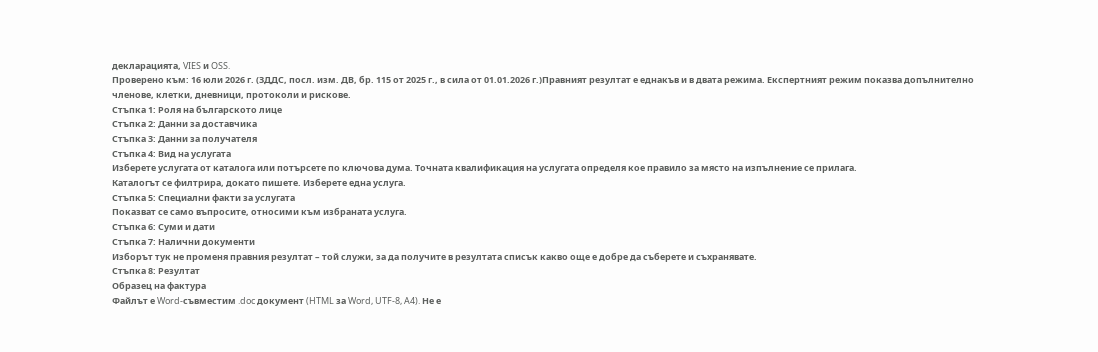декларацията, VIES и OSS.
Проверено към: 16 юли 2026 г. (ЗДДС, посл. изм. ДВ, бр. 115 от 2025 г., в сила от 01.01.2026 г.)Правният резултат е еднакъв и в двата режима. Експертният режим показва допълнително членове, клетки, дневници, протоколи и рискове.
Стъпка 1: Роля на българското лице
Стъпка 2: Данни за доставчика
Стъпка 3: Данни за получателя
Стъпка 4: Вид на услугата
Изберете услугата от каталога или потърсете по ключова дума. Точната квалификация на услугата определя кое правило за място на изпълнение се прилага.
Каталогът се филтрира, докато пишете. Изберете една услуга.
Стъпка 5: Специални факти за услугата
Показват се само въпросите, относими към избраната услуга.
Стъпка 6: Суми и дати
Стъпка 7: Налични документи
Изборът тук не променя правния резултат – той служи, за да получите в резултата списък какво още е добре да съберете и съхранявате.
Стъпка 8: Резултат
Образец на фактура
Файлът е Word-съвместим .doc документ (HTML за Word, UTF-8, A4). Не е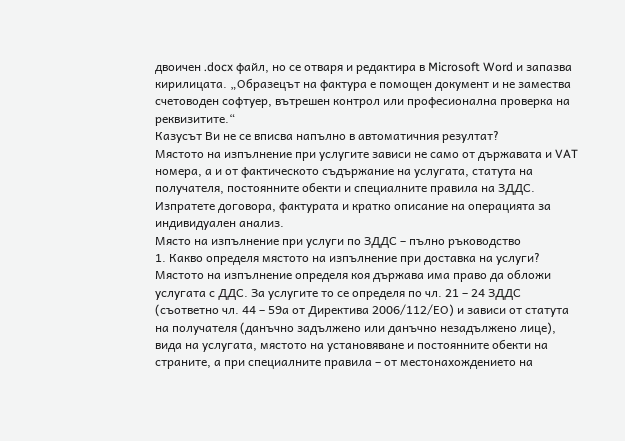двоичен .docx файл, но се отваря и редактира в Microsoft Word и запазва кирилицата. „Образецът на фактура е помощен документ и не замества счетоводен софтуер, вътрешен контрол или професионална проверка на реквизитите.“
Казусът Ви не се вписва напълно в автоматичния резултат?
Мястото на изпълнение при услугите зависи не само от държавата и VAT номера, а и от фактическото съдържание на услугата, статута на получателя, постоянните обекти и специалните правила на ЗДДС. Изпратете договора, фактурата и кратко описание на операцията за индивидуален анализ.
Място на изпълнение при услуги по ЗДДС – пълно ръководство
1. Какво определя мястото на изпълнение при доставка на услуги?
Мястото на изпълнение определя коя държава има право да обложи услугата с ДДС. За услугите то се определя по чл. 21 – 24 ЗДДС (съответно чл. 44 – 59а от Директива 2006/112/ЕО) и зависи от статута на получателя (данъчно задължено или данъчно незадължено лице), вида на услугата, мястото на установяване и постоянните обекти на страните, а при специалните правила – от местонахождението на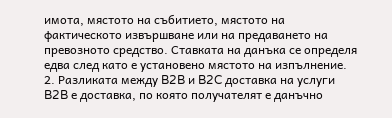имота, мястото на събитието, мястото на фактическото извършване или на предаването на превозното средство. Ставката на данъка се определя едва след като е установено мястото на изпълнение.
2. Разликата между B2B и B2C доставка на услуги
B2B е доставка, по която получателят е данъчно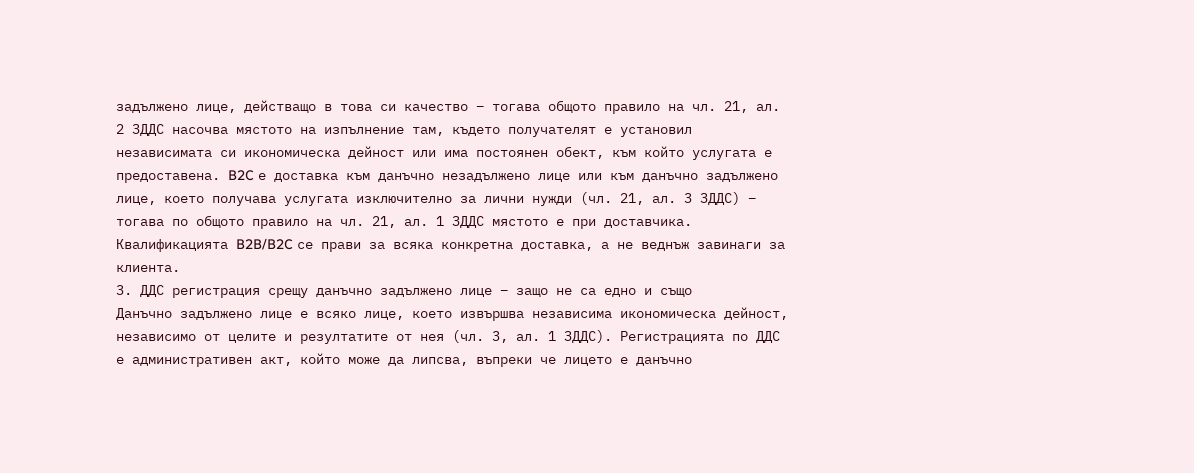задължено лице, действащо в това си качество – тогава общото правило на чл. 21, ал. 2 ЗДДС насочва мястото на изпълнение там, където получателят е установил независимата си икономическа дейност или има постоянен обект, към който услугата е предоставена. B2C е доставка към данъчно незадължено лице или към данъчно задължено лице, което получава услугата изключително за лични нужди (чл. 21, ал. 3 ЗДДС) – тогава по общото правило на чл. 21, ал. 1 ЗДДС мястото е при доставчика. Квалификацията B2B/B2C се прави за всяка конкретна доставка, а не веднъж завинаги за клиента.
3. ДДС регистрация срещу данъчно задължено лице – защо не са едно и също
Данъчно задължено лице е всяко лице, което извършва независима икономическа дейност, независимо от целите и резултатите от нея (чл. 3, ал. 1 ЗДДС). Регистрацията по ДДС е административен акт, който може да липсва, въпреки че лицето е данъчно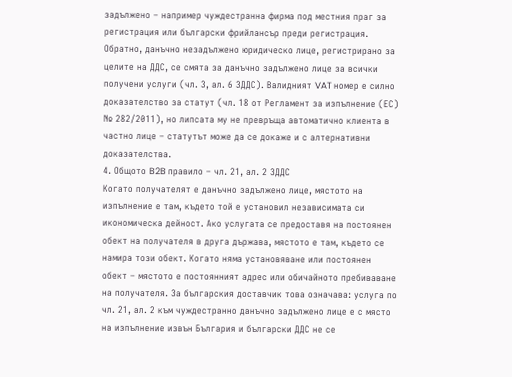задължено – например чуждестранна фирма под местния праг за регистрация или български фрийлансър преди регистрация. Обратно, данъчно незадължено юридическо лице, регистрирано за целите на ДДС, се смята за данъчно задължено лице за всички получени услуги (чл. 3, ал. 6 ЗДДС). Валидният VAT номер е силно доказателство за статут (чл. 18 от Регламент за изпълнение (ЕС) № 282/2011), но липсата му не превръща автоматично клиента в частно лице – статутът може да се докаже и с алтернативни доказателства.
4. Общото B2B правило – чл. 21, ал. 2 ЗДДС
Когато получателят е данъчно задължено лице, мястото на изпълнение е там, където той е установил независимата си икономическа дейност. Ако услугата се предоставя на постоянен обект на получателя в друга държава, мястото е там, където се намира този обект. Когато няма установяване или постоянен обект – мястото е постоянният адрес или обичайното пребиваване на получателя. За българския доставчик това означава: услуга по чл. 21, ал. 2 към чуждестранно данъчно задължено лице е с място на изпълнение извън България и български ДДС не се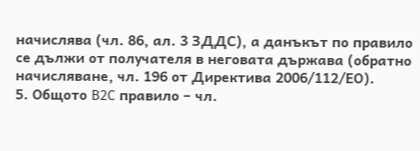начислява (чл. 86, ал. 3 ЗДДС), а данъкът по правило се дължи от получателя в неговата държава (обратно начисляване, чл. 196 от Директива 2006/112/ЕО).
5. Общото B2C правило – чл.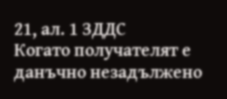21, ал. 1 ЗДДС
Когато получателят е данъчно незадължено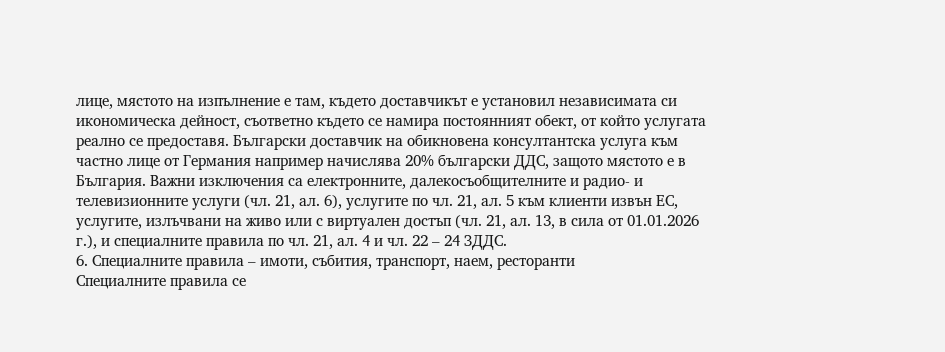лице, мястото на изпълнение е там, където доставчикът е установил независимата си икономическа дейност, съответно където се намира постоянният обект, от който услугата реално се предоставя. Български доставчик на обикновена консултантска услуга към частно лице от Германия например начислява 20% български ДДС, защото мястото е в България. Важни изключения са електронните, далекосъобщителните и радио- и телевизионните услуги (чл. 21, ал. 6), услугите по чл. 21, ал. 5 към клиенти извън ЕС, услугите, излъчвани на живо или с виртуален достъп (чл. 21, ал. 13, в сила от 01.01.2026 г.), и специалните правила по чл. 21, ал. 4 и чл. 22 – 24 ЗДДС.
6. Специалните правила – имоти, събития, транспорт, наем, ресторанти
Специалните правила се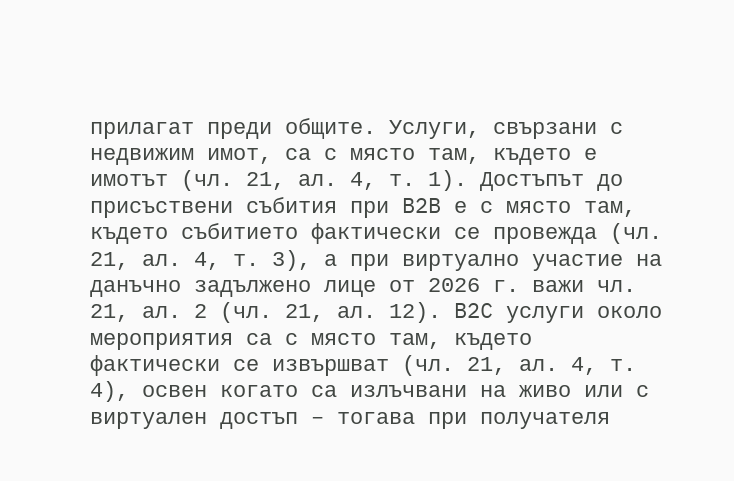прилагат преди общите. Услуги, свързани с недвижим имот, са с място там, където е имотът (чл. 21, ал. 4, т. 1). Достъпът до присъствени събития при B2B е с място там, където събитието фактически се провежда (чл. 21, ал. 4, т. 3), а при виртуално участие на данъчно задължено лице от 2026 г. важи чл. 21, ал. 2 (чл. 21, ал. 12). B2C услуги около мероприятия са с място там, където фактически се извършват (чл. 21, ал. 4, т. 4), освен когато са излъчвани на живо или с виртуален достъп – тогава при получателя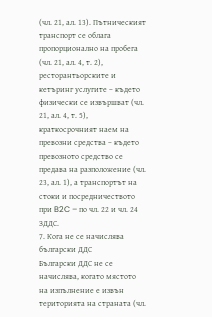(чл. 21, ал. 13). Пътническият транспорт се облага пропорционално на пробега (чл. 21, ал. 4, т. 2), ресторантьорските и кетъринг услугите – където физически се извършват (чл. 21, ал. 4, т. 5), краткосрочният наем на превозни средства – където превозното средство се предава на разположение (чл. 23, ал. 1), а транспортът на стоки и посредничеството при B2C – по чл. 22 и чл. 24 ЗДДС.
7. Кога не се начислява български ДДС
Български ДДС не се начислява, когато мястото на изпълнение е извън територията на страната (чл.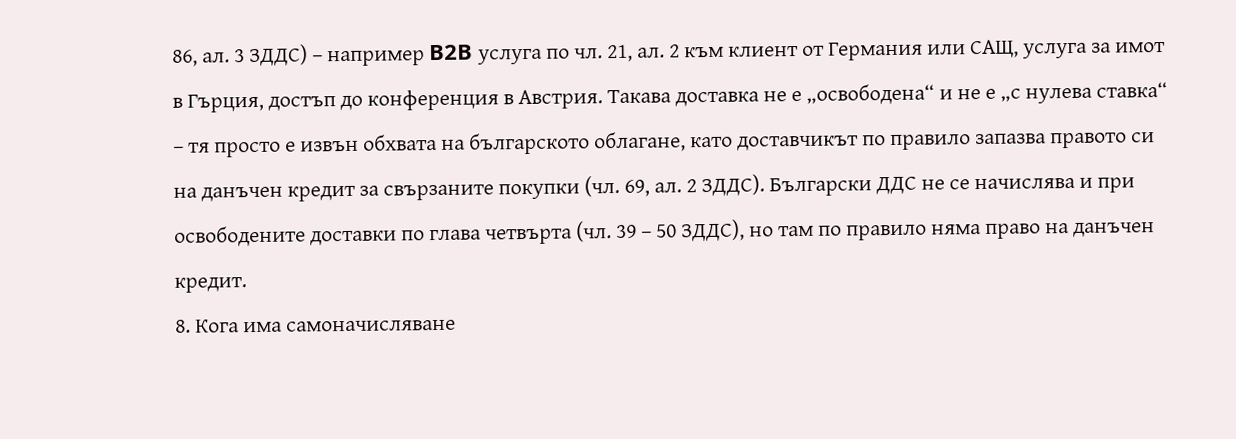86, ал. 3 ЗДДС) – например B2B услуга по чл. 21, ал. 2 към клиент от Германия или САЩ, услуга за имот в Гърция, достъп до конференция в Австрия. Такава доставка не е „освободена“ и не е „с нулева ставка“ – тя просто е извън обхвата на българското облагане, като доставчикът по правило запазва правото си на данъчен кредит за свързаните покупки (чл. 69, ал. 2 ЗДДС). Български ДДС не се начислява и при освободените доставки по глава четвърта (чл. 39 – 50 ЗДДС), но там по правило няма право на данъчен кредит.
8. Кога има самоначисляване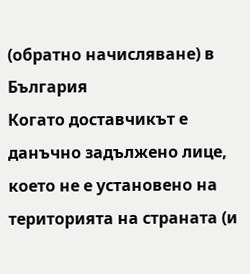(обратно начисляване) в България
Когато доставчикът е данъчно задължено лице, което не е установено на територията на страната (и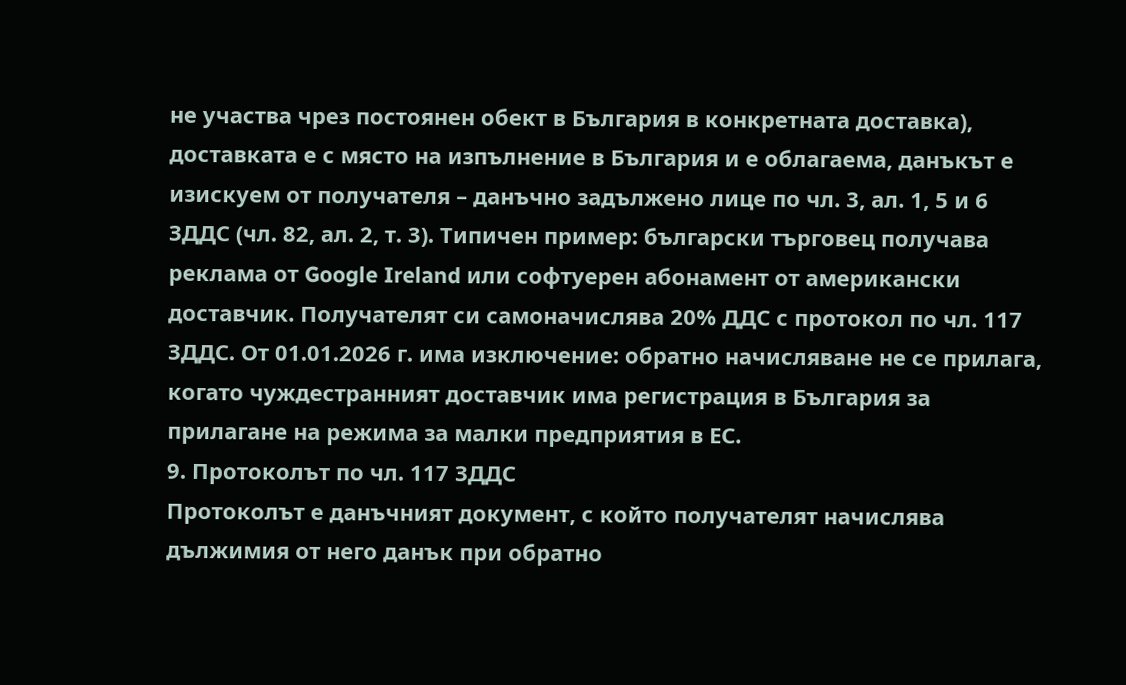не участва чрез постоянен обект в България в конкретната доставка), доставката е с място на изпълнение в България и е облагаема, данъкът е изискуем от получателя – данъчно задължено лице по чл. 3, ал. 1, 5 и 6 ЗДДС (чл. 82, ал. 2, т. 3). Типичен пример: български търговец получава реклама от Google Ireland или софтуерен абонамент от американски доставчик. Получателят си самоначислява 20% ДДС с протокол по чл. 117 ЗДДС. От 01.01.2026 г. има изключение: обратно начисляване не се прилага, когато чуждестранният доставчик има регистрация в България за прилагане на режима за малки предприятия в ЕС.
9. Протоколът по чл. 117 ЗДДС
Протоколът е данъчният документ, с който получателят начислява дължимия от него данък при обратно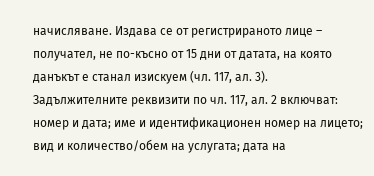начисляване. Издава се от регистрираното лице – получател, не по-късно от 15 дни от датата, на която данъкът е станал изискуем (чл. 117, ал. 3). Задължителните реквизити по чл. 117, ал. 2 включват: номер и дата; име и идентификационен номер на лицето; вид и количество/обем на услугата; дата на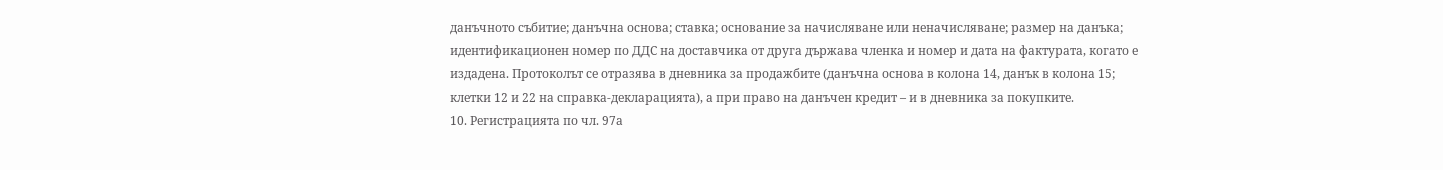данъчното събитие; данъчна основа; ставка; основание за начисляване или неначисляване; размер на данъка; идентификационен номер по ДДС на доставчика от друга държава членка и номер и дата на фактурата, когато е издадена. Протоколът се отразява в дневника за продажбите (данъчна основа в колона 14, данък в колона 15; клетки 12 и 22 на справка-декларацията), а при право на данъчен кредит – и в дневника за покупките.
10. Регистрацията по чл. 97а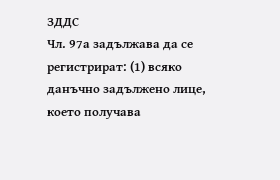ЗДДС
Чл. 97а задължава да се регистрират: (1) всяко данъчно задължено лице, което получава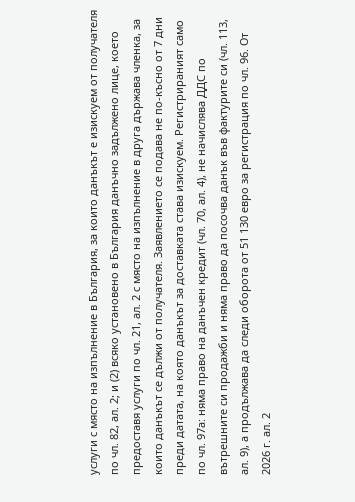услуги с място на изпълнение в България, за които данъкът е изискуем от получателя по чл. 82, ал. 2; и (2) всяко установено в България данъчно задължено лице, което предоставя услуги по чл. 21, ал. 2 с място на изпълнение в друга държава членка, за които данъкът се дължи от получателя. Заявлението се подава не по-късно от 7 дни преди датата, на която данъкът за доставката става изискуем. Регистрираният само по чл. 97а: няма право на данъчен кредит (чл. 70, ал. 4), не начислява ДДС по вътрешните си продажби и няма право да посочва данък във фактурите си (чл. 113, ал. 9), а продължава да следи оборота от 51 130 евро за регистрация по чл. 96. От 2026 г. ал. 2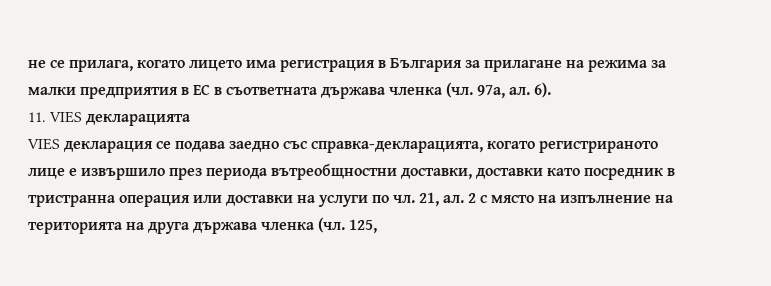не се прилага, когато лицето има регистрация в България за прилагане на режима за малки предприятия в ЕС в съответната държава членка (чл. 97а, ал. 6).
11. VIES декларацията
VIES декларация се подава заедно със справка-декларацията, когато регистрираното лице е извършило през периода вътреобщностни доставки, доставки като посредник в тристранна операция или доставки на услуги по чл. 21, ал. 2 с място на изпълнение на територията на друга държава членка (чл. 125,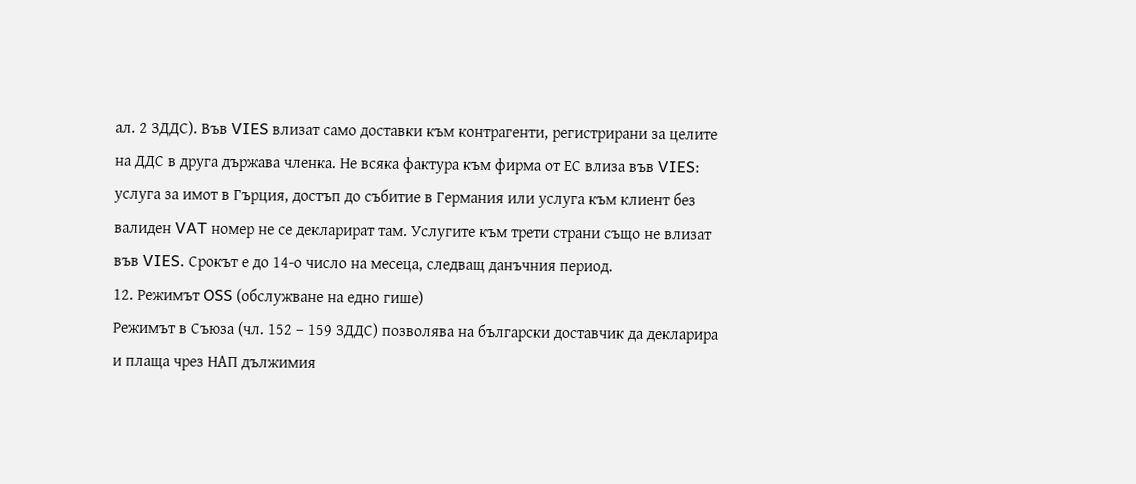ал. 2 ЗДДС). Във VIES влизат само доставки към контрагенти, регистрирани за целите на ДДС в друга държава членка. Не всяка фактура към фирма от ЕС влиза във VIES: услуга за имот в Гърция, достъп до събитие в Германия или услуга към клиент без валиден VAT номер не се декларират там. Услугите към трети страни също не влизат във VIES. Срокът е до 14-о число на месеца, следващ данъчния период.
12. Режимът OSS (обслужване на едно гише)
Режимът в Съюза (чл. 152 – 159 ЗДДС) позволява на български доставчик да декларира и плаща чрез НАП дължимия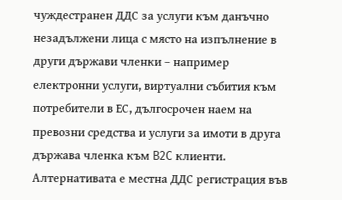чуждестранен ДДС за услуги към данъчно незадължени лица с място на изпълнение в други държави членки – например електронни услуги, виртуални събития към потребители в ЕС, дългосрочен наем на превозни средства и услуги за имоти в друга държава членка към B2C клиенти. Алтернативата е местна ДДС регистрация във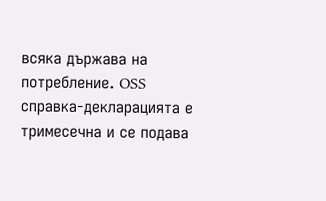всяка държава на потребление. OSS справка-декларацията е тримесечна и се подава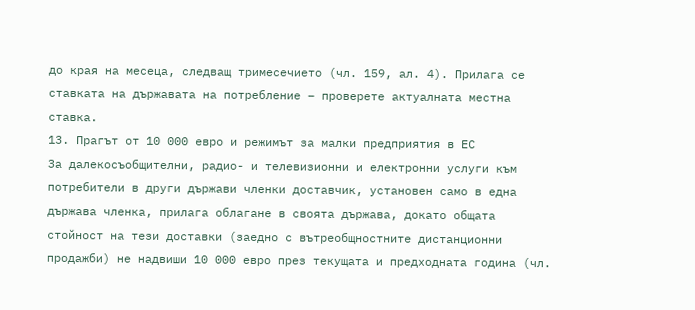до края на месеца, следващ тримесечието (чл. 159, ал. 4). Прилага се ставката на държавата на потребление – проверете актуалната местна ставка.
13. Прагът от 10 000 евро и режимът за малки предприятия в ЕС
За далекосъобщителни, радио- и телевизионни и електронни услуги към потребители в други държави членки доставчик, установен само в една държава членка, прилага облагане в своята държава, докато общата стойност на тези доставки (заедно с вътреобщностните дистанционни продажби) не надвиши 10 000 евро през текущата и предходната година (чл.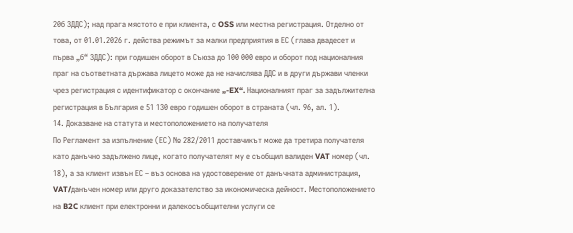20б ЗДДС); над прага мястото е при клиента, с OSS или местна регистрация. Отделно от това, от 01.01.2026 г. действа режимът за малки предприятия в ЕС (глава двадесет и първа „б“ ЗДДС): при годишен оборот в Съюза до 100 000 евро и оборот под националния праг на съответната държава лицето може да не начислява ДДС и в други държави членки чрез регистрация с идентификатор с окончание „-EX“. Националният праг за задължителна регистрация в България е 51 130 евро годишен оборот в страната (чл. 96, ал. 1).
14. Доказване на статута и местоположението на получателя
По Регламент за изпълнение (ЕС) № 282/2011 доставчикът може да третира получателя като данъчно задължено лице, когато получателят му е съобщил валиден VAT номер (чл. 18), а за клиент извън ЕС – въз основа на удостоверение от данъчната администрация, VAT/данъчен номер или друго доказателство за икономическа дейност. Местоположението на B2C клиент при електронни и далекосъобщителни услуги се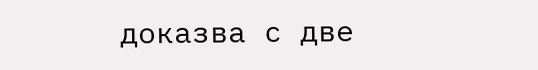доказва с две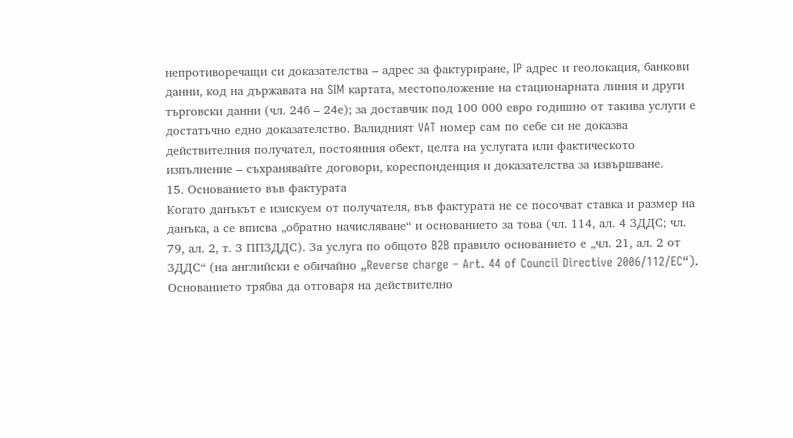непротиворечащи си доказателства – адрес за фактуриране, IP адрес и геолокация, банкови данни, код на държавата на SIM картата, местоположение на стационарната линия и други търговски данни (чл. 24б – 24е); за доставчик под 100 000 евро годишно от такива услуги е достатъчно едно доказателство. Валидният VAT номер сам по себе си не доказва действителния получател, постоянния обект, целта на услугата или фактическото изпълнение – съхранявайте договори, кореспонденция и доказателства за извършване.
15. Основанието във фактурата
Когато данъкът е изискуем от получателя, във фактурата не се посочват ставка и размер на данъка, а се вписва „обратно начисляване“ и основанието за това (чл. 114, ал. 4 ЗДДС; чл. 79, ал. 2, т. 3 ППЗДДС). За услуга по общото B2B правило основанието е „чл. 21, ал. 2 от ЗДДС“ (на английски е обичайно „Reverse charge – Art. 44 of Council Directive 2006/112/EC“). Основанието трябва да отговаря на действително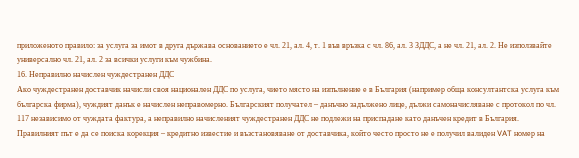приложеното правило: за услуга за имот в друга държава основанието е чл. 21, ал. 4, т. 1 във връзка с чл. 86, ал. 3 ЗДДС, а не чл. 21, ал. 2. Не използвайте универсално чл. 21, ал. 2 за всички услуги към чужбина.
16. Неправилно начислен чуждестранен ДДС
Ако чуждестранен доставчик начисли своя национален ДДС по услуга, чието място на изпълнение е в България (например обща консултантска услуга към българска фирма), чуждият данък е начислен неправомерно. Българският получател – данъчно задължено лице, дължи самоначисляване с протокол по чл. 117 независимо от чуждата фактура, а неправилно начисленият чуждестранен ДДС не подлежи на приспадане като данъчен кредит в България. Правилният път е да се поиска корекция – кредитно известие и възстановяване от доставчика, който често просто не е получил валиден VAT номер на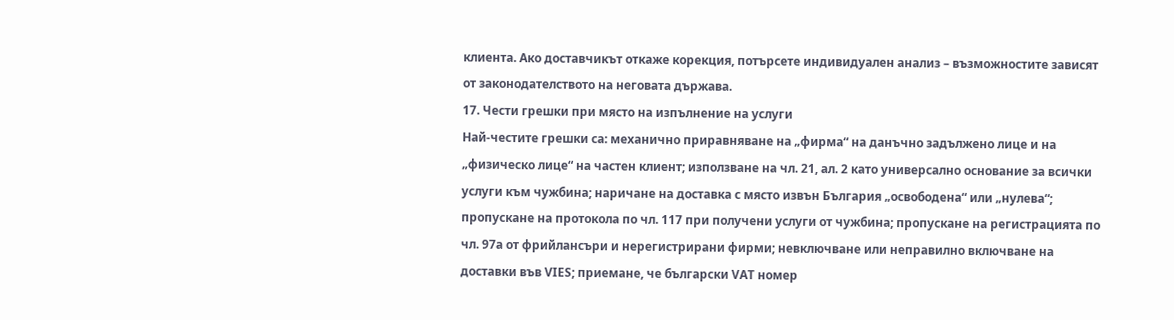клиента. Ако доставчикът откаже корекция, потърсете индивидуален анализ – възможностите зависят от законодателството на неговата държава.
17. Чести грешки при място на изпълнение на услуги
Най-честите грешки са: механично приравняване на „фирма“ на данъчно задължено лице и на „физическо лице“ на частен клиент; използване на чл. 21, ал. 2 като универсално основание за всички услуги към чужбина; наричане на доставка с място извън България „освободена“ или „нулева“; пропускане на протокола по чл. 117 при получени услуги от чужбина; пропускане на регистрацията по чл. 97а от фрийлансъри и нерегистрирани фирми; невключване или неправилно включване на доставки във VIES; приемане, че български VAT номер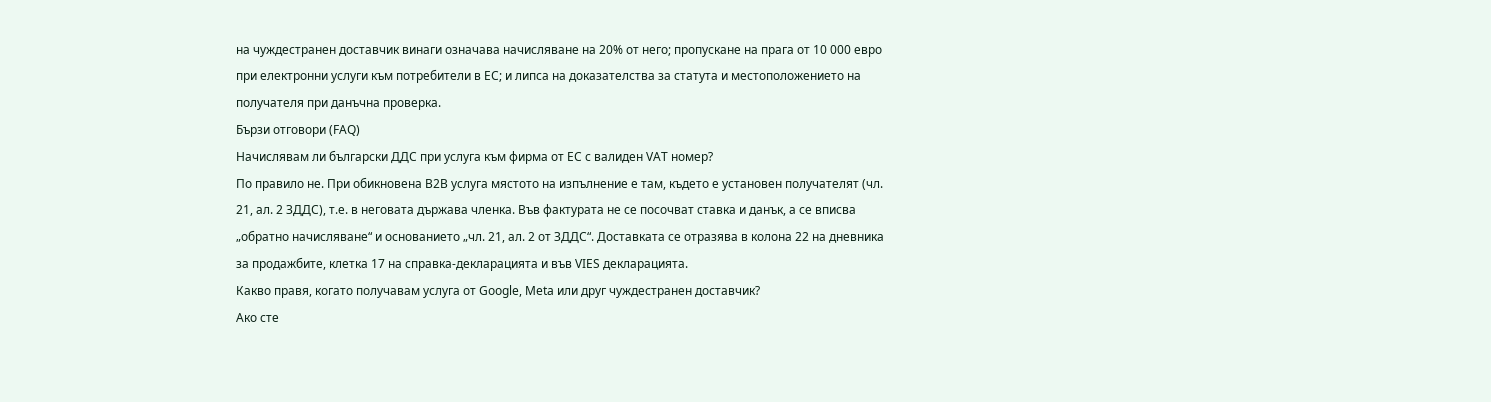на чуждестранен доставчик винаги означава начисляване на 20% от него; пропускане на прага от 10 000 евро при електронни услуги към потребители в ЕС; и липса на доказателства за статута и местоположението на получателя при данъчна проверка.
Бързи отговори (FAQ)
Начислявам ли български ДДС при услуга към фирма от ЕС с валиден VAT номер?
По правило не. При обикновена B2B услуга мястото на изпълнение е там, където е установен получателят (чл. 21, ал. 2 ЗДДС), т.е. в неговата държава членка. Във фактурата не се посочват ставка и данък, а се вписва „обратно начисляване“ и основанието „чл. 21, ал. 2 от ЗДДС“. Доставката се отразява в колона 22 на дневника за продажбите, клетка 17 на справка-декларацията и във VIES декларацията.
Какво правя, когато получавам услуга от Google, Meta или друг чуждестранен доставчик?
Ако сте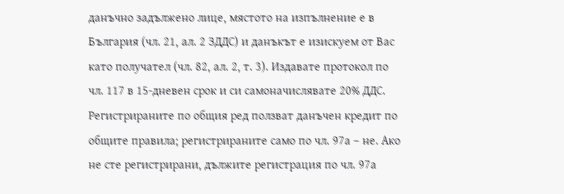данъчно задължено лице, мястото на изпълнение е в България (чл. 21, ал. 2 ЗДДС) и данъкът е изискуем от Вас като получател (чл. 82, ал. 2, т. 3). Издавате протокол по чл. 117 в 15-дневен срок и си самоначислявате 20% ДДС. Регистрираните по общия ред ползват данъчен кредит по общите правила; регистрираните само по чл. 97а – не. Ако не сте регистрирани, дължите регистрация по чл. 97а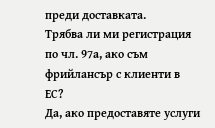преди доставката.
Трябва ли ми регистрация по чл. 97а, ако съм фрийлансър с клиенти в ЕС?
Да, ако предоставяте услуги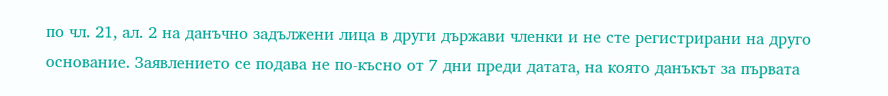по чл. 21, ал. 2 на данъчно задължени лица в други държави членки и не сте регистрирани на друго основание. Заявлението се подава не по-късно от 7 дни преди датата, на която данъкът за първата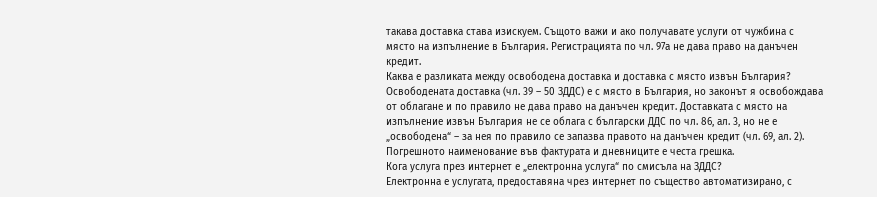такава доставка става изискуем. Същото важи и ако получавате услуги от чужбина с място на изпълнение в България. Регистрацията по чл. 97а не дава право на данъчен кредит.
Каква е разликата между освободена доставка и доставка с място извън България?
Освободената доставка (чл. 39 – 50 ЗДДС) е с място в България, но законът я освобождава от облагане и по правило не дава право на данъчен кредит. Доставката с място на изпълнение извън България не се облага с български ДДС по чл. 86, ал. 3, но не е „освободена“ – за нея по правило се запазва правото на данъчен кредит (чл. 69, ал. 2). Погрешното наименование във фактурата и дневниците е честа грешка.
Кога услуга през интернет е „електронна услуга“ по смисъла на ЗДДС?
Електронна е услугата, предоставяна чрез интернет по същество автоматизирано, с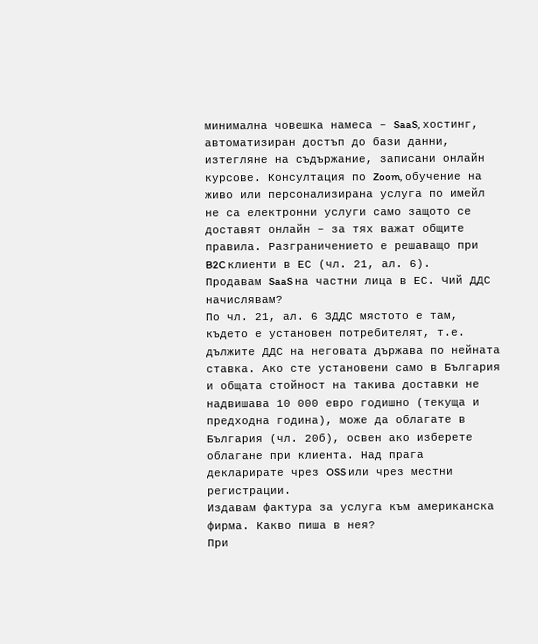минимална човешка намеса – SaaS, хостинг, автоматизиран достъп до бази данни, изтегляне на съдържание, записани онлайн курсове. Консултация по Zoom, обучение на живо или персонализирана услуга по имейл не са електронни услуги само защото се доставят онлайн – за тях важат общите правила. Разграничението е решаващо при B2C клиенти в ЕС (чл. 21, ал. 6).
Продавам SaaS на частни лица в ЕС. Чий ДДС начислявам?
По чл. 21, ал. 6 ЗДДС мястото е там, където е установен потребителят, т.е. дължите ДДС на неговата държава по нейната ставка. Ако сте установени само в България и общата стойност на такива доставки не надвишава 10 000 евро годишно (текуща и предходна година), може да облагате в България (чл. 20б), освен ако изберете облагане при клиента. Над прага декларирате чрез OSS или чрез местни регистрации.
Издавам фактура за услуга към американска фирма. Какво пиша в нея?
При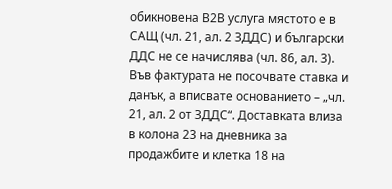обикновена B2B услуга мястото е в САЩ (чл. 21, ал. 2 ЗДДС) и български ДДС не се начислява (чл. 86, ал. 3). Във фактурата не посочвате ставка и данък, а вписвате основанието – „чл. 21, ал. 2 от ЗДДС“. Доставката влиза в колона 23 на дневника за продажбите и клетка 18 на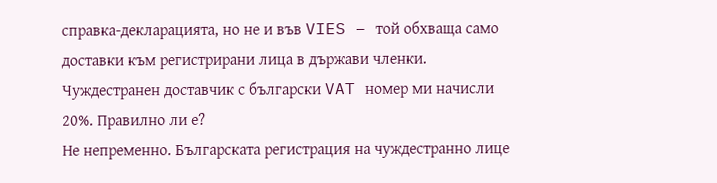справка-декларацията, но не и във VIES – той обхваща само доставки към регистрирани лица в държави членки.
Чуждестранен доставчик с български VAT номер ми начисли 20%. Правилно ли е?
Не непременно. Българската регистрация на чуждестранно лице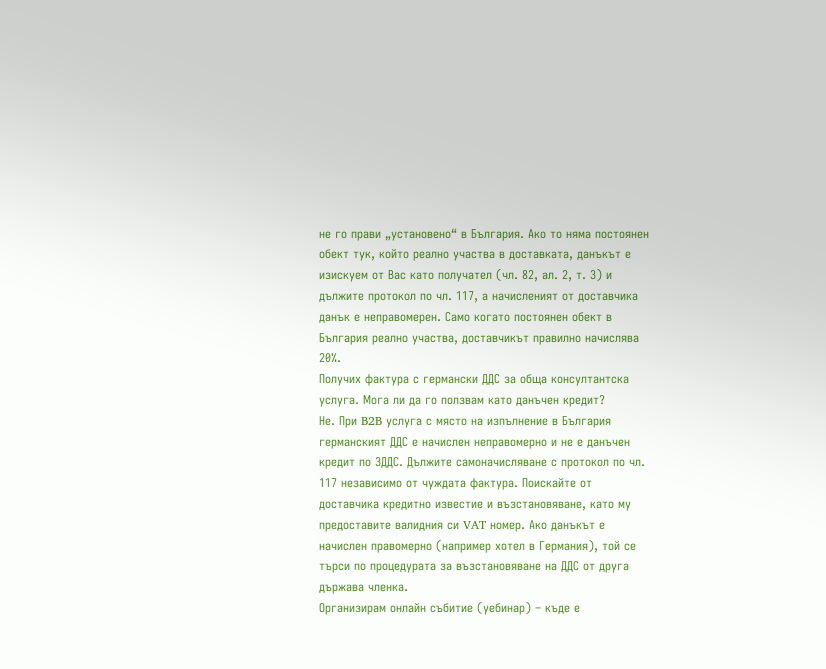не го прави „установено“ в България. Ако то няма постоянен обект тук, който реално участва в доставката, данъкът е изискуем от Вас като получател (чл. 82, ал. 2, т. 3) и дължите протокол по чл. 117, а начисленият от доставчика данък е неправомерен. Само когато постоянен обект в България реално участва, доставчикът правилно начислява 20%.
Получих фактура с германски ДДС за обща консултантска услуга. Мога ли да го ползвам като данъчен кредит?
Не. При B2B услуга с място на изпълнение в България германският ДДС е начислен неправомерно и не е данъчен кредит по ЗДДС. Дължите самоначисляване с протокол по чл. 117 независимо от чуждата фактура. Поискайте от доставчика кредитно известие и възстановяване, като му предоставите валидния си VAT номер. Ако данъкът е начислен правомерно (например хотел в Германия), той се търси по процедурата за възстановяване на ДДС от друга държава членка.
Организирам онлайн събитие (уебинар) – къде е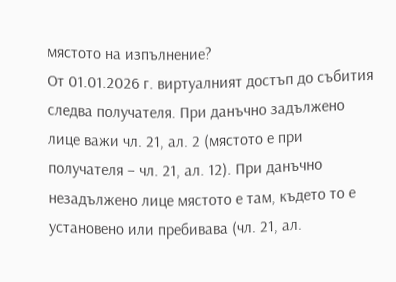мястото на изпълнение?
От 01.01.2026 г. виртуалният достъп до събития следва получателя. При данъчно задължено лице важи чл. 21, ал. 2 (мястото е при получателя – чл. 21, ал. 12). При данъчно незадължено лице мястото е там, където то е установено или пребивава (чл. 21, ал.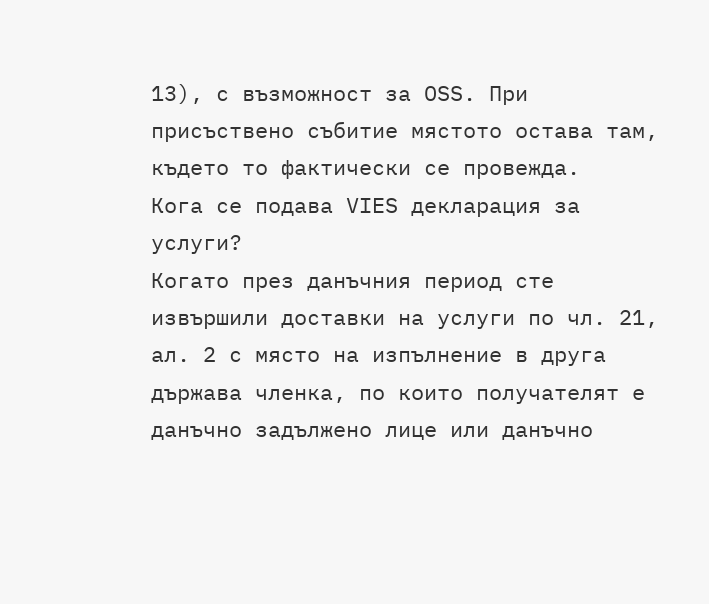13), с възможност за OSS. При присъствено събитие мястото остава там, където то фактически се провежда.
Кога се подава VIES декларация за услуги?
Когато през данъчния период сте извършили доставки на услуги по чл. 21, ал. 2 с място на изпълнение в друга държава членка, по които получателят е данъчно задължено лице или данъчно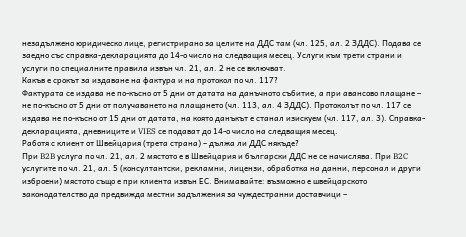незадължено юридическо лице, регистрирано за целите на ДДС там (чл. 125, ал. 2 ЗДДС). Подава се заедно със справка-декларацията до 14-о число на следващия месец. Услуги към трети страни и услуги по специалните правила извън чл. 21, ал. 2 не се включват.
Какъв е срокът за издаване на фактура и на протокол по чл. 117?
Фактурата се издава не по-късно от 5 дни от датата на данъчното събитие, а при авансово плащане – не по-късно от 5 дни от получаването на плащането (чл. 113, ал. 4 ЗДДС). Протоколът по чл. 117 се издава не по-късно от 15 дни от датата, на която данъкът е станал изискуем (чл. 117, ал. 3). Справка-декларацията, дневниците и VIES се подават до 14-о число на следващия месец.
Работя с клиент от Швейцария (трета страна) – дължа ли ДДС някъде?
При B2B услуга по чл. 21, ал. 2 мястото е в Швейцария и български ДДС не се начислява. При B2C услугите по чл. 21, ал. 5 (консултантски, рекламни, лицензи, обработка на данни, персонал и други изброени) мястото също е при клиента извън ЕС. Внимавайте: възможно е швейцарското законодателство да предвижда местни задължения за чуждестранни доставчици –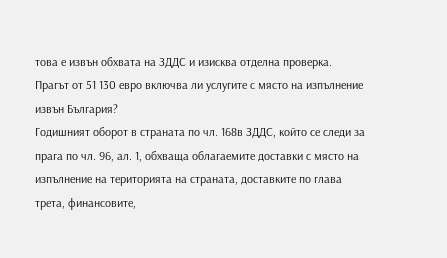това е извън обхвата на ЗДДС и изисква отделна проверка.
Прагът от 51 130 евро включва ли услугите с място на изпълнение извън България?
Годишният оборот в страната по чл. 168в ЗДДС, който се следи за прага по чл. 96, ал. 1, обхваща облагаемите доставки с място на изпълнение на територията на страната, доставките по глава трета, финансовите,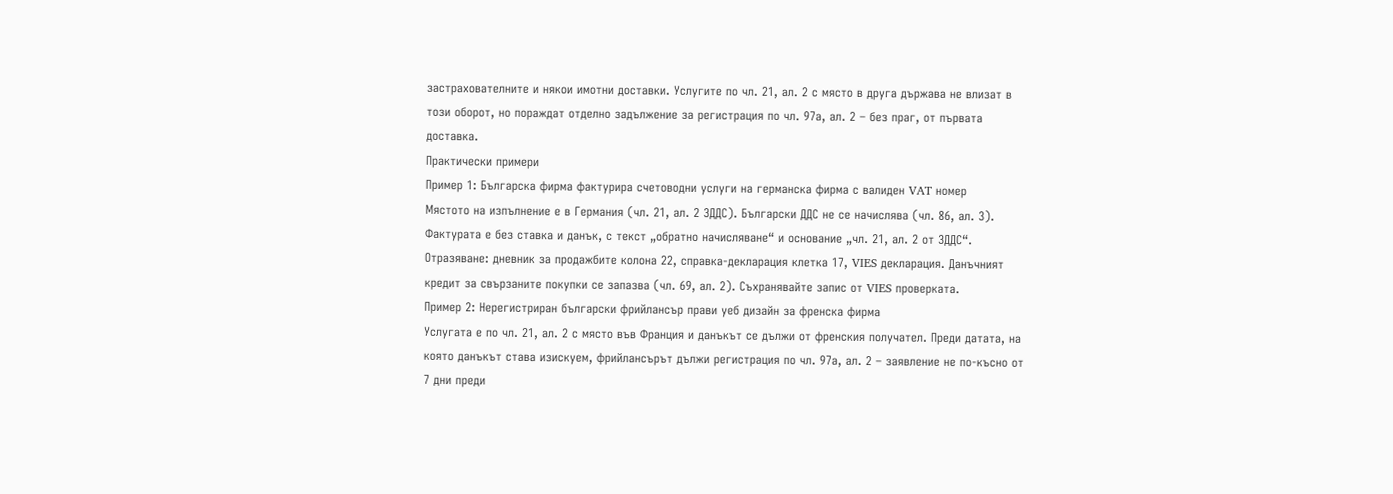застрахователните и някои имотни доставки. Услугите по чл. 21, ал. 2 с място в друга държава не влизат в този оборот, но пораждат отделно задължение за регистрация по чл. 97а, ал. 2 – без праг, от първата доставка.
Практически примери
Пример 1: Българска фирма фактурира счетоводни услуги на германска фирма с валиден VAT номер
Мястото на изпълнение е в Германия (чл. 21, ал. 2 ЗДДС). Български ДДС не се начислява (чл. 86, ал. 3). Фактурата е без ставка и данък, с текст „обратно начисляване“ и основание „чл. 21, ал. 2 от ЗДДС“. Отразяване: дневник за продажбите колона 22, справка-декларация клетка 17, VIES декларация. Данъчният кредит за свързаните покупки се запазва (чл. 69, ал. 2). Съхранявайте запис от VIES проверката.
Пример 2: Нерегистриран български фрийлансър прави уеб дизайн за френска фирма
Услугата е по чл. 21, ал. 2 с място във Франция и данъкът се дължи от френския получател. Преди датата, на която данъкът става изискуем, фрийлансърът дължи регистрация по чл. 97а, ал. 2 – заявление не по-късно от 7 дни преди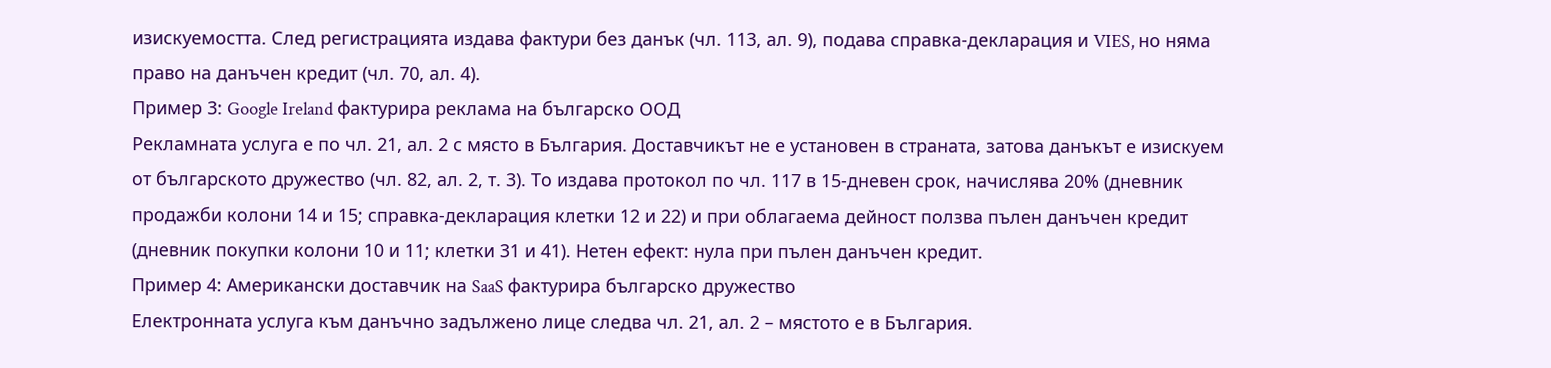изискуемостта. След регистрацията издава фактури без данък (чл. 113, ал. 9), подава справка-декларация и VIES, но няма право на данъчен кредит (чл. 70, ал. 4).
Пример 3: Google Ireland фактурира реклама на българско ООД
Рекламната услуга е по чл. 21, ал. 2 с място в България. Доставчикът не е установен в страната, затова данъкът е изискуем от българското дружество (чл. 82, ал. 2, т. 3). То издава протокол по чл. 117 в 15-дневен срок, начислява 20% (дневник продажби колони 14 и 15; справка-декларация клетки 12 и 22) и при облагаема дейност ползва пълен данъчен кредит (дневник покупки колони 10 и 11; клетки 31 и 41). Нетен ефект: нула при пълен данъчен кредит.
Пример 4: Американски доставчик на SaaS фактурира българско дружество
Електронната услуга към данъчно задължено лице следва чл. 21, ал. 2 – мястото е в България.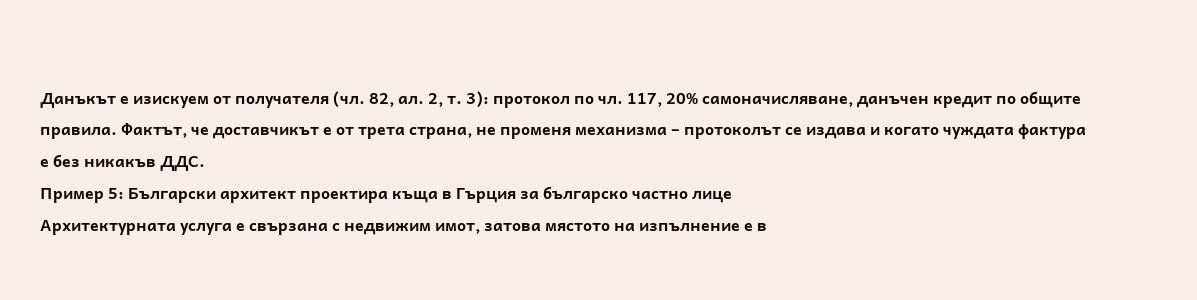Данъкът е изискуем от получателя (чл. 82, ал. 2, т. 3): протокол по чл. 117, 20% самоначисляване, данъчен кредит по общите правила. Фактът, че доставчикът е от трета страна, не променя механизма – протоколът се издава и когато чуждата фактура е без никакъв ДДС.
Пример 5: Български архитект проектира къща в Гърция за българско частно лице
Архитектурната услуга е свързана с недвижим имот, затова мястото на изпълнение е в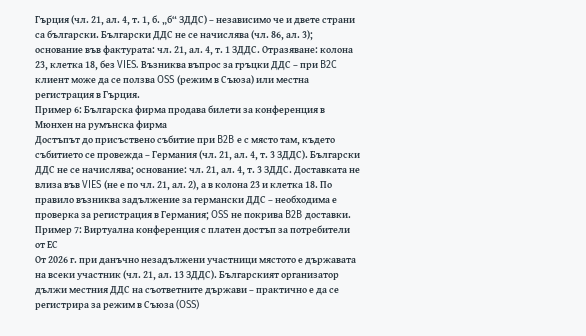Гърция (чл. 21, ал. 4, т. 1, б. „б“ ЗДДС) – независимо че и двете страни са български. Български ДДС не се начислява (чл. 86, ал. 3); основание във фактурата: чл. 21, ал. 4, т. 1 ЗДДС. Отразяване: колона 23, клетка 18, без VIES. Възниква въпрос за гръцки ДДС – при B2C клиент може да се ползва OSS (режим в Съюза) или местна регистрация в Гърция.
Пример 6: Българска фирма продава билети за конференция в Мюнхен на румънска фирма
Достъпът до присъствено събитие при B2B е с място там, където събитието се провежда – Германия (чл. 21, ал. 4, т. 3 ЗДДС). Български ДДС не се начислява; основание: чл. 21, ал. 4, т. 3 ЗДДС. Доставката не влиза във VIES (не е по чл. 21, ал. 2), а в колона 23 и клетка 18. По правило възниква задължение за германски ДДС – необходима е проверка за регистрация в Германия; OSS не покрива B2B доставки.
Пример 7: Виртуална конференция с платен достъп за потребители от ЕС
От 2026 г. при данъчно незадължени участници мястото е държавата на всеки участник (чл. 21, ал. 13 ЗДДС). Българският организатор дължи местния ДДС на съответните държави – практично е да се регистрира за режим в Съюза (OSS)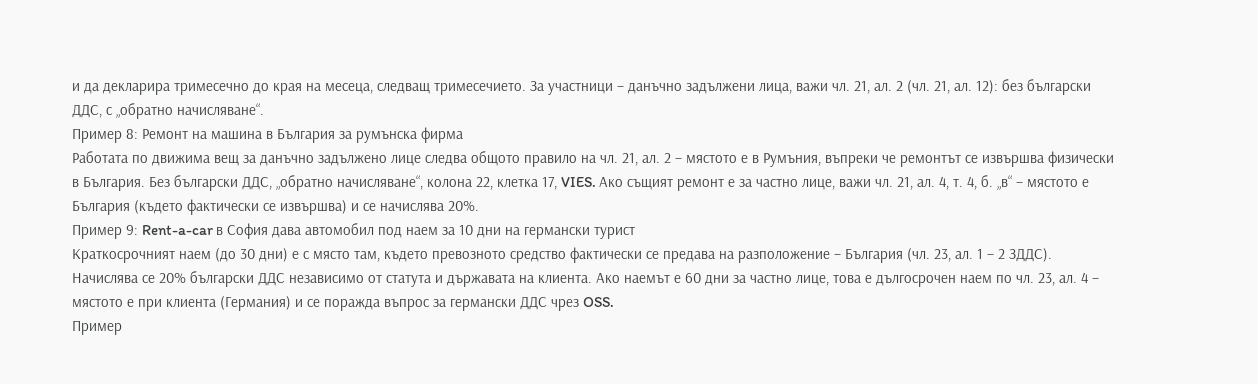и да декларира тримесечно до края на месеца, следващ тримесечието. За участници – данъчно задължени лица, важи чл. 21, ал. 2 (чл. 21, ал. 12): без български ДДС, с „обратно начисляване“.
Пример 8: Ремонт на машина в България за румънска фирма
Работата по движима вещ за данъчно задължено лице следва общото правило на чл. 21, ал. 2 – мястото е в Румъния, въпреки че ремонтът се извършва физически в България. Без български ДДС, „обратно начисляване“, колона 22, клетка 17, VIES. Ако същият ремонт е за частно лице, важи чл. 21, ал. 4, т. 4, б. „в“ – мястото е България (където фактически се извършва) и се начислява 20%.
Пример 9: Rent-a-car в София дава автомобил под наем за 10 дни на германски турист
Краткосрочният наем (до 30 дни) е с място там, където превозното средство фактически се предава на разположение – България (чл. 23, ал. 1 – 2 ЗДДС). Начислява се 20% български ДДС независимо от статута и държавата на клиента. Ако наемът е 60 дни за частно лице, това е дългосрочен наем по чл. 23, ал. 4 – мястото е при клиента (Германия) и се поражда въпрос за германски ДДС чрез OSS.
Пример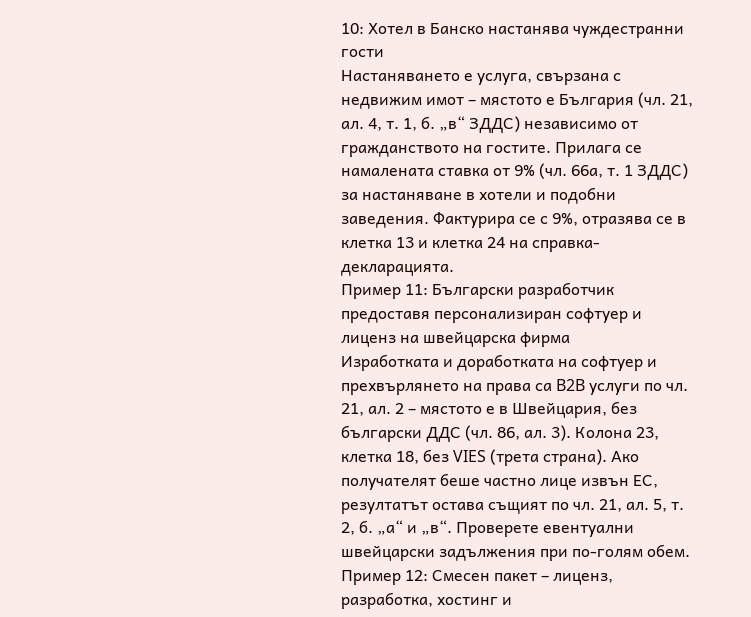10: Хотел в Банско настанява чуждестранни гости
Настаняването е услуга, свързана с недвижим имот – мястото е България (чл. 21, ал. 4, т. 1, б. „в“ ЗДДС) независимо от гражданството на гостите. Прилага се намалената ставка от 9% (чл. 66а, т. 1 ЗДДС) за настаняване в хотели и подобни заведения. Фактурира се с 9%, отразява се в клетка 13 и клетка 24 на справка-декларацията.
Пример 11: Български разработчик предоставя персонализиран софтуер и лиценз на швейцарска фирма
Изработката и доработката на софтуер и прехвърлянето на права са B2B услуги по чл. 21, ал. 2 – мястото е в Швейцария, без български ДДС (чл. 86, ал. 3). Колона 23, клетка 18, без VIES (трета страна). Ако получателят беше частно лице извън ЕС, резултатът остава същият по чл. 21, ал. 5, т. 2, б. „а“ и „в“. Проверете евентуални швейцарски задължения при по-голям обем.
Пример 12: Смесен пакет – лиценз, разработка, хостинг и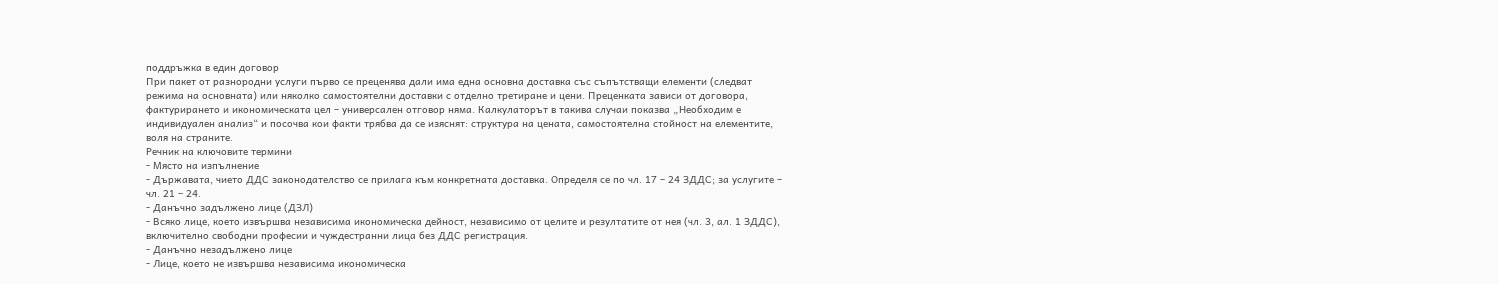поддръжка в един договор
При пакет от разнородни услуги първо се преценява дали има една основна доставка със съпътстващи елементи (следват режима на основната) или няколко самостоятелни доставки с отделно третиране и цени. Преценката зависи от договора, фактурирането и икономическата цел – универсален отговор няма. Калкулаторът в такива случаи показва „Необходим е индивидуален анализ“ и посочва кои факти трябва да се изяснят: структура на цената, самостоятелна стойност на елементите, воля на страните.
Речник на ключовите термини
- Място на изпълнение
- Държавата, чието ДДС законодателство се прилага към конкретната доставка. Определя се по чл. 17 – 24 ЗДДС; за услугите – чл. 21 – 24.
- Данъчно задължено лице (ДЗЛ)
- Всяко лице, което извършва независима икономическа дейност, независимо от целите и резултатите от нея (чл. 3, ал. 1 ЗДДС), включително свободни професии и чуждестранни лица без ДДС регистрация.
- Данъчно незадължено лице
- Лице, което не извършва независима икономическа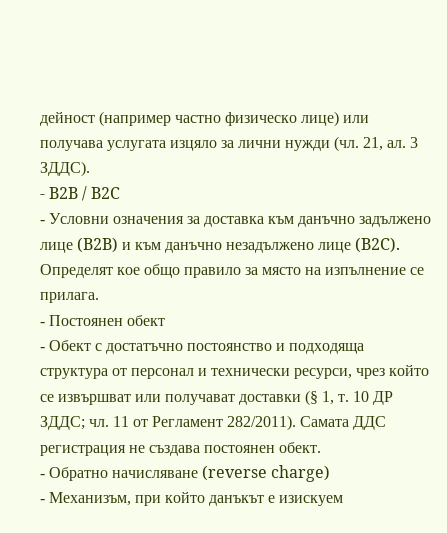дейност (например частно физическо лице) или получава услугата изцяло за лични нужди (чл. 21, ал. 3 ЗДДС).
- B2B / B2C
- Условни означения за доставка към данъчно задължено лице (B2B) и към данъчно незадължено лице (B2C). Определят кое общо правило за място на изпълнение се прилага.
- Постоянен обект
- Обект с достатъчно постоянство и подходяща структура от персонал и технически ресурси, чрез който се извършват или получават доставки (§ 1, т. 10 ДР ЗДДС; чл. 11 от Регламент 282/2011). Самата ДДС регистрация не създава постоянен обект.
- Обратно начисляване (reverse charge)
- Механизъм, при който данъкът е изискуем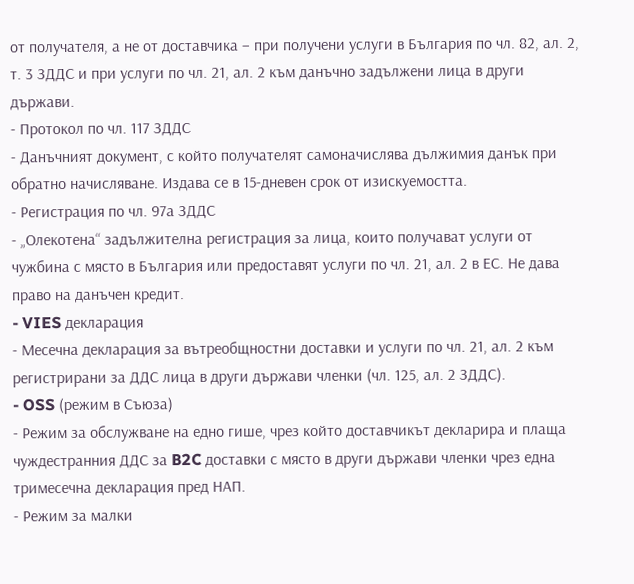от получателя, а не от доставчика – при получени услуги в България по чл. 82, ал. 2, т. 3 ЗДДС и при услуги по чл. 21, ал. 2 към данъчно задължени лица в други държави.
- Протокол по чл. 117 ЗДДС
- Данъчният документ, с който получателят самоначислява дължимия данък при обратно начисляване. Издава се в 15-дневен срок от изискуемостта.
- Регистрация по чл. 97а ЗДДС
- „Олекотена“ задължителна регистрация за лица, които получават услуги от чужбина с място в България или предоставят услуги по чл. 21, ал. 2 в ЕС. Не дава право на данъчен кредит.
- VIES декларация
- Месечна декларация за вътреобщностни доставки и услуги по чл. 21, ал. 2 към регистрирани за ДДС лица в други държави членки (чл. 125, ал. 2 ЗДДС).
- OSS (режим в Съюза)
- Режим за обслужване на едно гише, чрез който доставчикът декларира и плаща чуждестранния ДДС за B2C доставки с място в други държави членки чрез една тримесечна декларация пред НАП.
- Режим за малки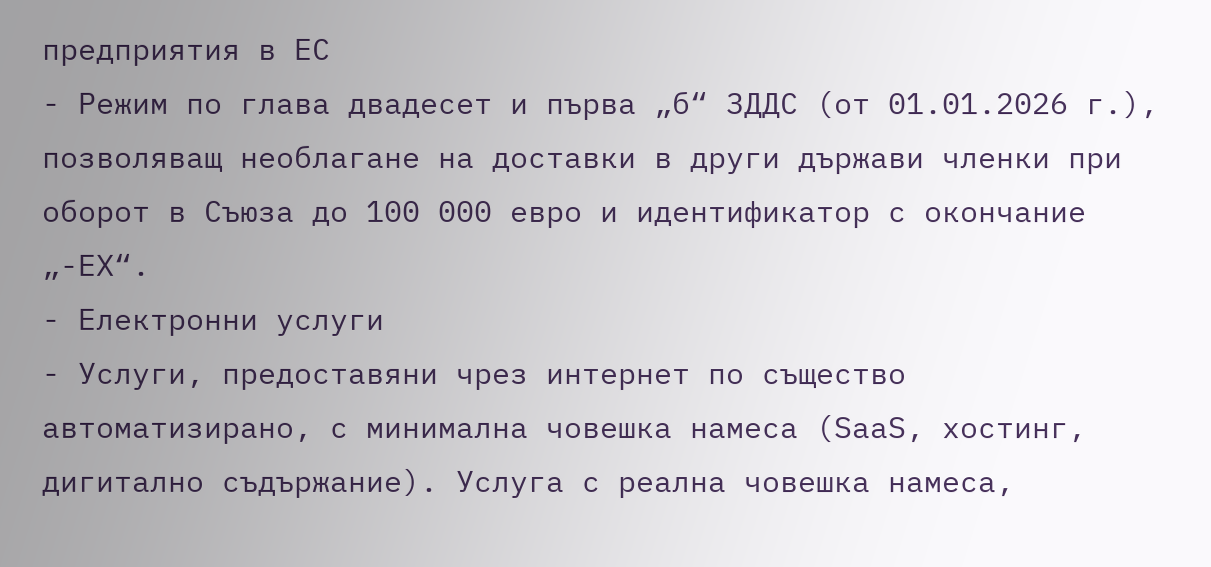предприятия в ЕС
- Режим по глава двадесет и първа „б“ ЗДДС (от 01.01.2026 г.), позволяващ необлагане на доставки в други държави членки при оборот в Съюза до 100 000 евро и идентификатор с окончание „-EX“.
- Електронни услуги
- Услуги, предоставяни чрез интернет по същество автоматизирано, с минимална човешка намеса (SaaS, хостинг, дигитално съдържание). Услуга с реална човешка намеса,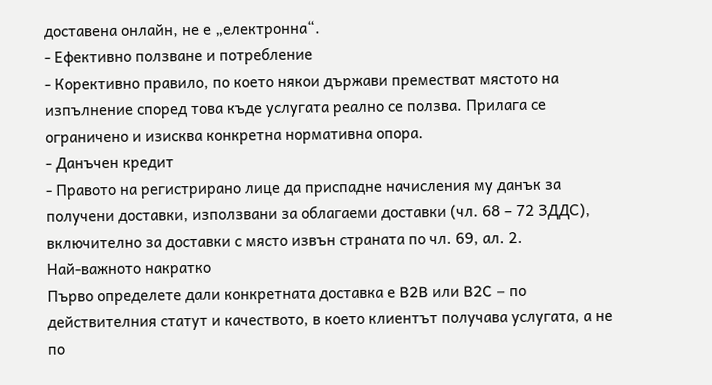доставена онлайн, не е „електронна“.
- Ефективно ползване и потребление
- Корективно правило, по което някои държави преместват мястото на изпълнение според това къде услугата реално се ползва. Прилага се ограничено и изисква конкретна нормативна опора.
- Данъчен кредит
- Правото на регистрирано лице да приспадне начисления му данък за получени доставки, използвани за облагаеми доставки (чл. 68 – 72 ЗДДС), включително за доставки с място извън страната по чл. 69, ал. 2.
Най-важното накратко
Първо определете дали конкретната доставка е B2B или B2C – по действителния статут и качеството, в което клиентът получава услугата, а не по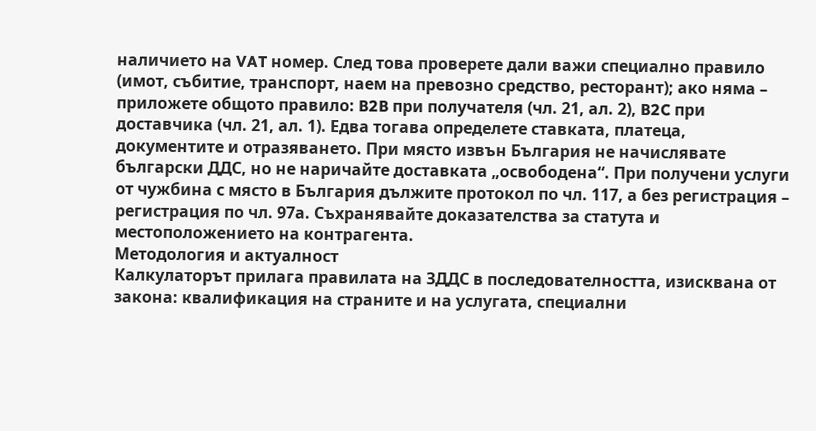наличието на VAT номер. След това проверете дали важи специално правило (имот, събитие, транспорт, наем на превозно средство, ресторант); ако няма – приложете общото правило: B2B при получателя (чл. 21, ал. 2), B2C при доставчика (чл. 21, ал. 1). Едва тогава определете ставката, платеца, документите и отразяването. При място извън България не начислявате български ДДС, но не наричайте доставката „освободена“. При получени услуги от чужбина с място в България дължите протокол по чл. 117, а без регистрация – регистрация по чл. 97а. Съхранявайте доказателства за статута и местоположението на контрагента.
Методология и актуалност
Калкулаторът прилага правилата на ЗДДС в последователността, изисквана от закона: квалификация на страните и на услугата, специални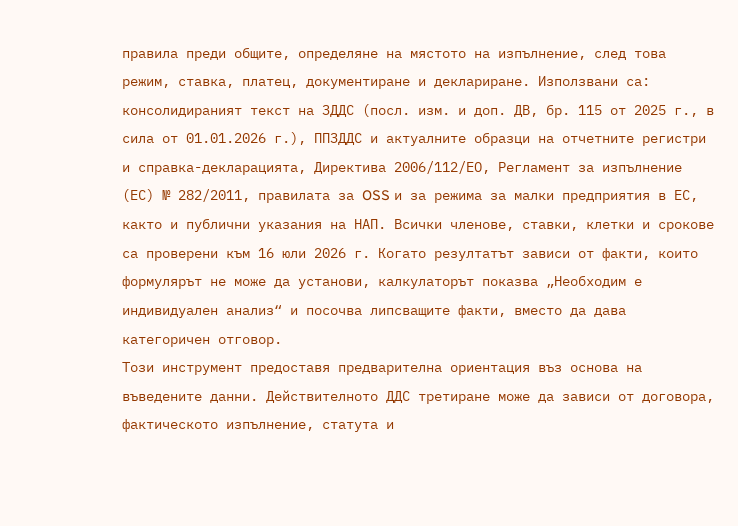правила преди общите, определяне на мястото на изпълнение, след това режим, ставка, платец, документиране и деклариране. Използвани са: консолидираният текст на ЗДДС (посл. изм. и доп. ДВ, бр. 115 от 2025 г., в сила от 01.01.2026 г.), ППЗДДС и актуалните образци на отчетните регистри и справка-декларацията, Директива 2006/112/ЕО, Регламент за изпълнение (ЕС) № 282/2011, правилата за OSS и за режима за малки предприятия в ЕС, както и публични указания на НАП. Всички членове, ставки, клетки и срокове са проверени към 16 юли 2026 г. Когато резултатът зависи от факти, които формулярът не може да установи, калкулаторът показва „Необходим е индивидуален анализ“ и посочва липсващите факти, вместо да дава категоричен отговор.
Този инструмент предоставя предварителна ориентация въз основа на въведените данни. Действителното ДДС третиране може да зависи от договора, фактическото изпълнение, статута и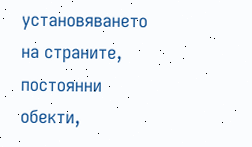установяването на страните, постоянни обекти,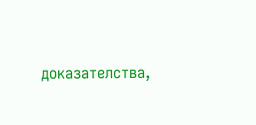доказателства,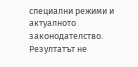специални режими и актуалното законодателство. Резултатът не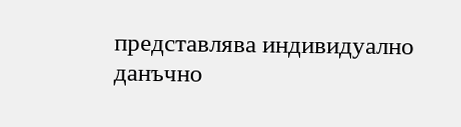представлява индивидуално данъчно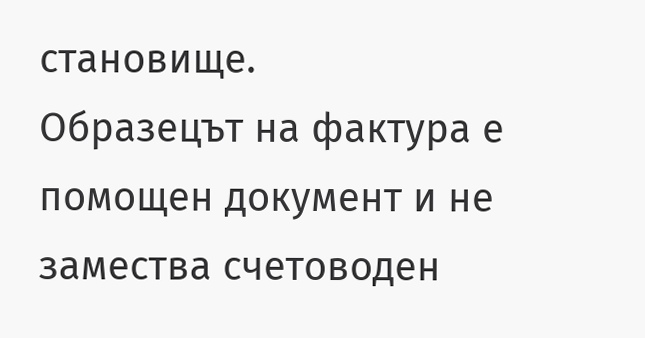становище.
Образецът на фактура е помощен документ и не замества счетоводен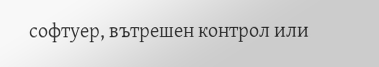софтуер, вътрешен контрол или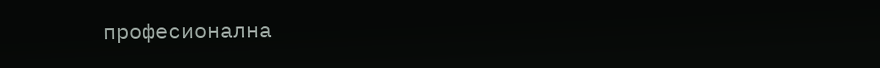професионална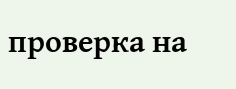проверка на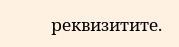реквизитите.